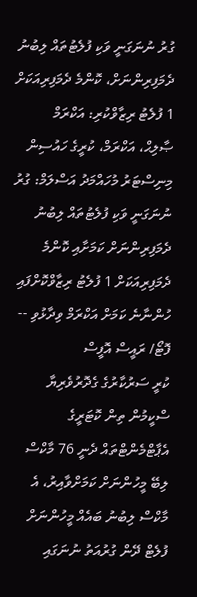ގުރު ނުނަގަނީ ވަކި ފުލެޓުތައް ލިބުނު ދެމަފިރިންނަށް، ކޮންމެ ދެމަފިރިއަކަށް 1 ފުލެޓު ރިޒާވްކުރި: އަކްރަމް
ޞާލިޙް، އަކްރަމް، ކުރީގެ ހައުސިން މިނިސްޓަރު މުހައްމަދު އަސްލަމް: ގުރު ނުނަގަނީ ވަކި ފުލެޓުތައް ލިބުނު ދެމަފިރިންނަށް ކަމަށާއި ކޮންމެ ދެމަފިރިއަކަށް 1 ފުލެޓު ރިޒާވްކޮށްފައި ހުންނާނެ ކަމަށް އަކްރަމް ވިދާޅުވި -- ފޮޓޯ/ ރައީސް އޮފީސް
ކުރީ ސަރުކާރުގެ ގެދޮރުވެރިޔާ ސްކީމުން ތިން ކޮޓަރީގެ އެޕާޓްމެންޓްތައް ދެނީ 76 މާކްސް ލިބޭ މީހުންނަށް ކަމަށްވާއިރު، އެ މާކްސް ލިބުނު ބައެއް މީހުންނަށް ފުލެޓް ދޭން ގުރުއަތު ނުނަގައި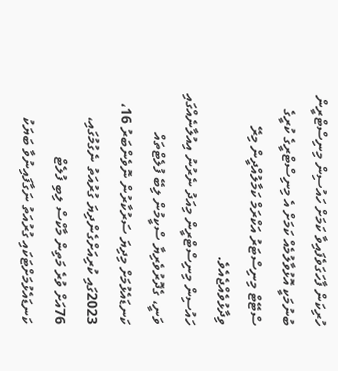ހުރިކަން ފާހަގަވެފައިވާ ކަމަށް ހައުސިން މިނިސްޓްރީން ބުނުމަކީ އޮޅުވާލުމެއް ކަމަށް އެ މިނިސްޓްރީގެ ކުރީގެ ސްޓޭޓް މިނިސްޓަރު އަކްރަމް ކަމާލުއްދީން މިރޭ ވިދާޅުވެއްޖެއެވެ.
ހައުސިން މިނިސްޓްރީން މިއަދު ނެރުނު އިއުލާނެއްގައި ވަނީ، ގެދޮރުވެރިޔާ ސްކީމުން ލިބޭ ފުލެޓްތައް ކަނޑައެޅުމަށް މިދިޔަ ސަރުކާރުން ނޮވެންބަރު 16، 2023ގައި ކުރިއަށްގެންދިޔަ ގުރުއަތު ނެގުމުގައި، 76އަށް ވުރެ މަތިން މާކްސް ލިބި ފުލެޓް ކަނޑައެޅުމަށްޓަކައި ގުރުއަތު ނަގާފައިނުވާ ބަޔަކު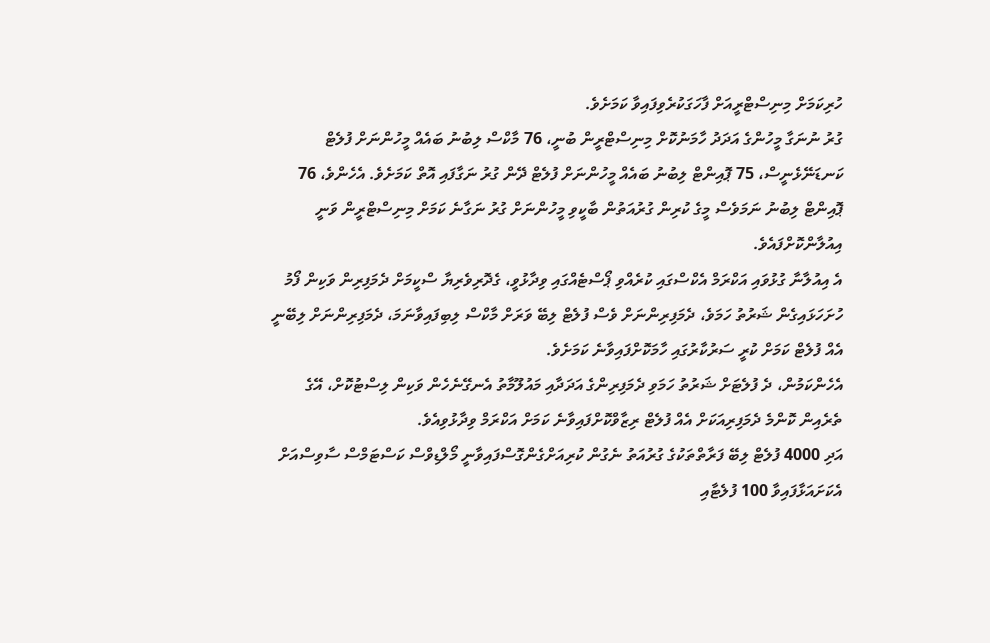ހުރިކަމަށް މިނިސްޓްރީއަށް ފާހަގަކުރެވިފައިވާ ކަމަށެވެ.
ގުރު ނުނަގާ މީހުންގެ އަދަދު ހާމަނުކޮށް މިނިސްޓްރީން ބުނީ، 76 މާކްސް ލިބުނު ބައެއް މީހުންނަށް ފުލެޓް ކަނޑަނޭޅެނީސް، 75 ޕޮއިންޓް ލިބުނު ބައެއް މީހުންނަށް ފުލެޓް ދޭން ގުރު ނަގާފައި އޮތް ކަމަށެވެ. އެހެންވެ، 76 ޕޮއިންޓް ލިބުނު ނަމަވެސް މީގެ ކުރިން ގުރުއަތުން ބާކީވި މީހުންނަށް ގުރު ނަގާނެ ކަމަށް މިނިސްޓްރީން ވަނީ އިއުލާންކޮށްފައެވެ.
އެ އިއުލާނާ ގުޅުވައި އަކްރަމް އެކްސްގައި ކުރެއްވި ޕޯސްޓެއްގައި ވިދާޅުވީ، ގެދޮރިވެރިޔާ ސްކީމަށް ދެމަފިރިން ވަކިން ފޯމު ހުށަހަޅައިގެން ޝަރުތު ހަމަވެ، ދެމަފިރިންނަށް ވެސް ފުލެޓް ލިބޭ ވަރަށް މާކްސް ލިބިފައިވާނަމަ، ދެމަފިރިންނަށް ލިބޭނީ އެއް ފުލެޓް ކަމަށް ކުރީ ސަރުކާރުގައި ހާމަކޮށްފައިވާނެ ކަމަށެވެ.
އެހެންކަމުން، ދެ ފުލެޓަށް ޝަރުތު ހަމަވި ދެމަފިރިންގެ އަދަދާއި މައުލޫމާތު އެނގޭނެހެން ވަކިން ލިސްޓުކޮށް، އޭގެ ތެރެއިން ކޮންމެ ދެމަފިރިއަކަށް އެއް ފުލެޓް ރިޒާވްކޮށްފައިވާނެ ކަމަށް އަކްރަމް ވިދާޅުވިއެވެ.
އަދި 4000 ފުލެޓް ލިބޭ ފަރާތްތަކުގެ ގުރުއަތު ނެގުން ކުރިއަށްގެންގޮސްފައިވާނީ މޯލްޑިވްސް ކަސްޓަމްސް ސާވިސްއަށް އެކަށައަޅާފައިވާ 100 ފުލެޓާއި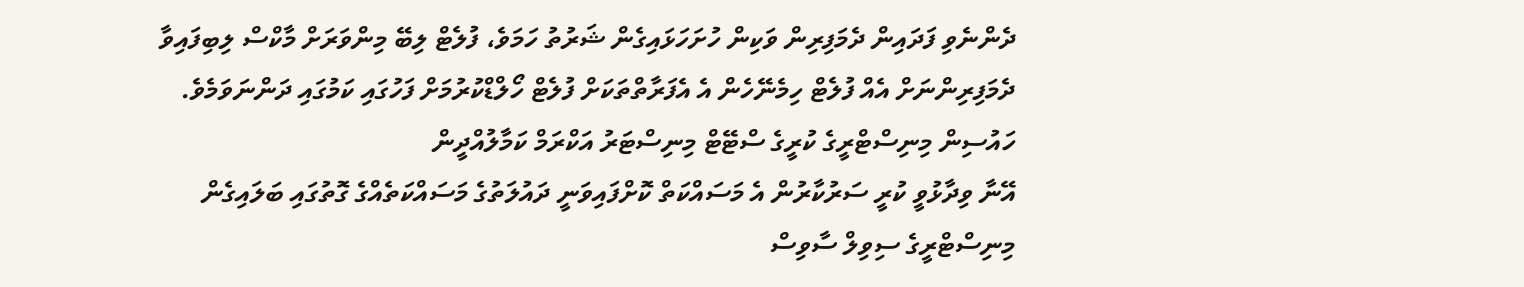ދެންނެވި ފަދައިން ދެމަފިރިން ވަކިން ހުށަހަޅައިގެން ޝަރުތު ހަމަވެ، ފުލެޓް ލިބޭ މިންވަރަށް މާކްސް ލިބިފައިވާ ދެމަފިރިންނަށް އެއް ފުލެޓް ހިމެނޭހެން އެ އެފަރާތްތަކަށް ފުލެޓް ހޯލްޑްކުރުމަށް ފަހުގައި ކަމުގައި ދަންނަވަމެވެ.
ހައުސިން މިނިސްޓްރީގެ ކުރީގެ ސްޓޭޓް މިނިސްޓަރު އަކްރަމް ކަމާލުއްދީން
އޭނާ ވިދާޅުވީ ކުރީ ސަރުކާރުން އެ މަސައްކަތް ކޮށްފައިވަނީ ދައުލަތުގެ މަސައްކަތެއްގެ ގޮތުގައި ބަލައިގެން މިނިސްޓްރީގެ ސިވިލް ސާވިސް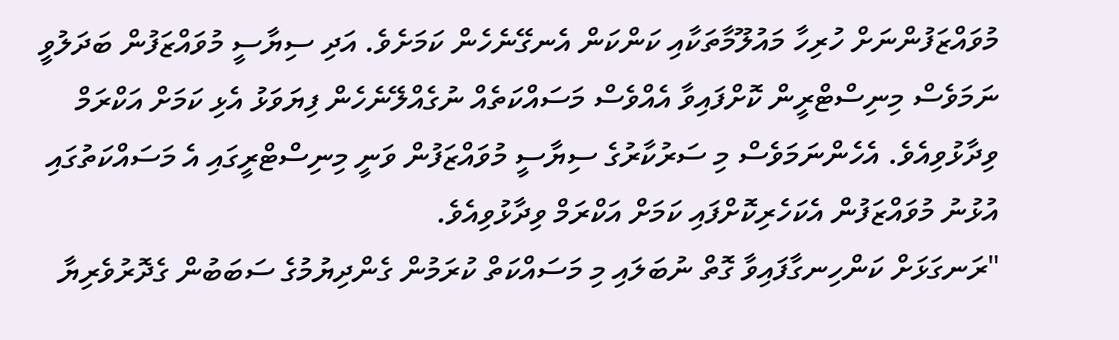މުވައްޒަފުންނަށް ހުރިހާ މައުލޫމާތަކާއި ކަންކަން އެނގޭނެހެން ކަމަށެވެ. އަދި ސިޔާސީ މުވައްޒަފުން ބަދަލުވީ ނަމަވެސް މިނިސްޓްރީން ކޮށްފައިވާ އެއްވެސް މަސައްކަތެއް ނުގެއްލޭނެހެން ފިޔަވަޅު އެޅި ކަމަށް އަކްރަމް ވިދާޅުވިއެވެ. އެހެންނަމަވެސް މި ސަރުކާރުގެ ސިޔާސީ މުވައްޒަފުން ވަނީ މިނިސްޓްރީގައި އެ މަސައްކަތުގައި އުޅުނު މުވައްޒަފުން އެކަހެރިކޮށްފައި ކަމަށް އަކްރަމް ވިދާޅުވިއެވެ.
"ރަނގަޅަށް ކަންހިނގާފައިވާ ގޮތް ނުބަލައި މި މަސައްކަތް ކުރަމުން ގެންދިޔުމުގެ ސަބަބުން ގެދޮރުވެރިޔާ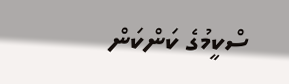ސްކީމުގެ ކަންކަން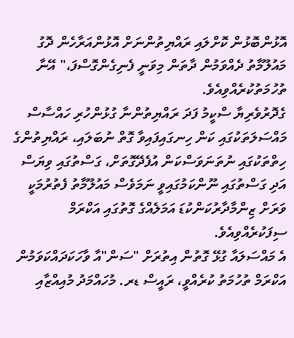އޮޅުންބޮޅުން ކޮށްލައި ރައްޔިތުންނަށް އޮޅުންއަރާހެން ދޮގު މައުލޫމާތު ދެއްވަމުން ދާތަން މިވަނީ ފެނިގެންގޮސްފަ،" އޭނާ ތުހުމަތުކުރެއްވިއެވެ.
ގެދޮރުވެރިޔާ ސްކީމު ފަދަ ރައްޔިތުންނާ ގުޅުންހުރި ހައްސާސް މައްސަލަތަކުގައި ކަން ހިނގައިފައިވާ ގޮތް ނުބަލައި، ރައްޔިތުންގެ ހިތްތަކުގައި ނުތަނަވަސްކަން އުފެދޭގޮތަށް، ގަސްތުގައި ވިޔަސް އަދި ގަސްތުގައި ނޫންކަމުގައިވީ ނަމަވެސް މައުލޫމާތު ފެތުރުމަކީ ވަރަށް ޒިންމާދާރުކަންކުޑަ އަމަލެއްގެ ގޮތުގައި އަކްރަމް ސިފަކުރެއްވިއެވެ.
އެ މައްސަލައާ ގުޅޭ ގޮތުން އިތުރަށް "ސަން"އާ ވާހަކަދައްކަވަމުން އަކްރަމް ތުހުމަތު ކުރެއްވީ، ރައީސް ޑރ. މުހައްމަދު މުއިއްޒާއި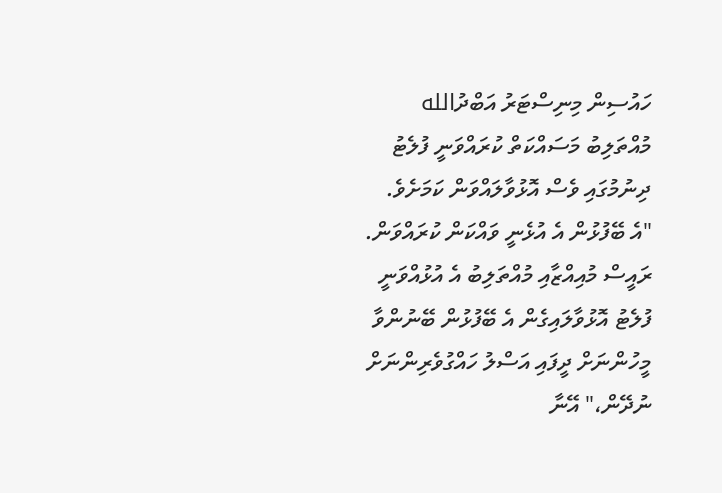ހައުސިން މިނިސްޓަރު އަބްދުالله މުއްތަލިބު މަސައްކަތް ކުރައްވަނީ ފުލެޓު ދިނުމުގައި ވެސް އޮޅުވާލައްވަން ކަމަށެވެ.
"އެ ބޭފުޅުން އެ އުޅެނީ ވައްކަން ކުރައްވަން. ރައީސް މުއިއްޒާއި މުއްތަލިބު އެ އުޅުއްވަނީ ފުލެޓު އޮޅުވާލައިގެން އެ ބޭފުޅުން ބޭނުންވާ މީހުންނަށް ދީފައި އަސްލު ހައްގުވެރިންނަށް ނުދޭން،" އޭނާ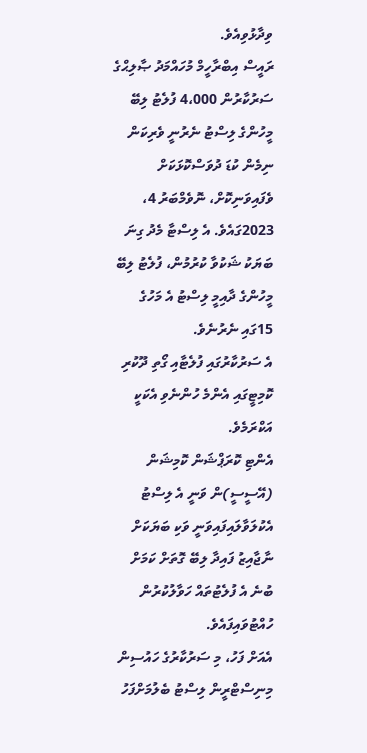ވިދާޅުވިއެވެ.
ރައީސް އިބްރާހީމް މުހައްމަދު ޞާލިޙްގެ ސަރުކާރުން 4،000 ފުލެޓު ލިބޭ މީހުންގެ ލިސްޓު ނެރުނީ ވެރިކަން ނިމެން ކުޑަ ދުވަސްކޮޅަކަށް ވެފައިވަނިކޮށް، ނޮވެމްބަރު 4، 2023ގައެވެ. އެ ލިސްޓާ މެދު ގިނަ ބަޔަކު ޝަކުވާ ކުރުމުން، ފުލެޓު ލިބޭ މީހުންގެ ދާއިމީ ލިސްޓު އެ މަހުގެ 15ގައި ނެރުނެވެ.
އެ ސަރުކާރުގައި ފުލެޓާއި ގޯތި ދޫކުރި ކޮމިޓީގައި އެންމެ ހުންނެވި އެކަކީ އަކްރަމެވެ.
އެންޓި ކޮރަޕްޝަން ކޮމިޝަން (އޭސީސީ)ން ވަނީ އެ ލިސްޓު އެކުލަވާލައިފައިވަނީ ވަކި ބަޔަކަށް ނާޖާއިޒު ފައިދާ ލިބޭ ގޮތަށް ކަމަށް ބުނެ އެ ފުލެޓުތައް ހަވާލުކުރުން ހުއްޓުވައިފައެވެ.
އެއަށް ފަހު، މި ސަރުކާރުގެ ހައުސިން މިނިސްޓްރީން ލިސްޓު ބެލުމަށްފަހު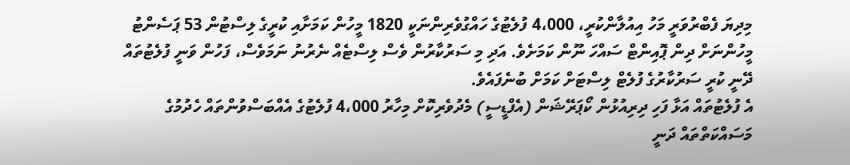މިދިޔަ ފެބްރުވަރީ މަހު އިއުލާންކުރީ، 4،000 ފުލެޓުގެ ހައްގުވެރިންނަކީ 1820 މީހުން ކަމަށާއި ކުރީގެ ލިސްޓުން 53 ޕަސެންޓު މީހުންނަށް ދިން ޕޮއިންޓް ސައްހަ ނޫން ކަމަށެވެ. އަދި މި ސަރުކާރުން ވެސް ލިސްޓެއް ނެރުނު ނަމަވެސް، ފަހުން ވަނީ ފުލެޓުތައް ދޭނީ ކުރީ ސަރުކާރުގެ ފުލެޓް ލިސްޓަށް ކަމަށް ބުނެފައެވެ.
އެ ފުލެޓުތައް އަޅާ ފަހި ދިރިއުޅުން ކޯޕަރޭޝަން (އެފްޑީސީ) މެދުވެރިކޮށް މިހާރު 4،000 ފުލެޓުގެ އެއްބަސްވުންތައް ހެދުމުގެ މަސައްކަތްތައް ދަނީ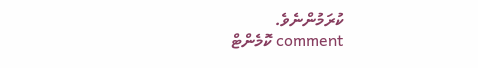ކުރަމުންނެވެ.
comment ކޮމެންޓް